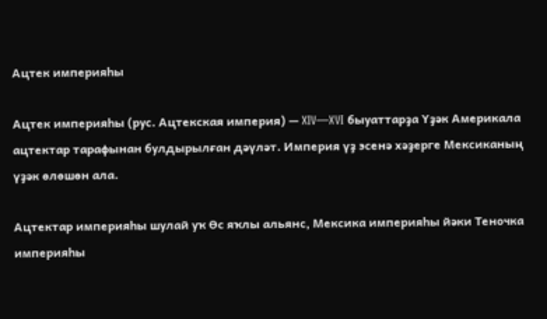Ацтек империяһы

Ацтек империяһы (рус. Ацтекская империя) — XIV—XVI быуаттарҙа Үҙәк Америкала ацтектар тарафынан булдырылған дәүләт. Империя үҙ эсенә хәҙерге Мексиканың үҙәк өлөшөн ала.

Ацтектар империяһы шулай уҡ Өс яҡлы альянс, Мексика империяһы йәки Теночка империяһы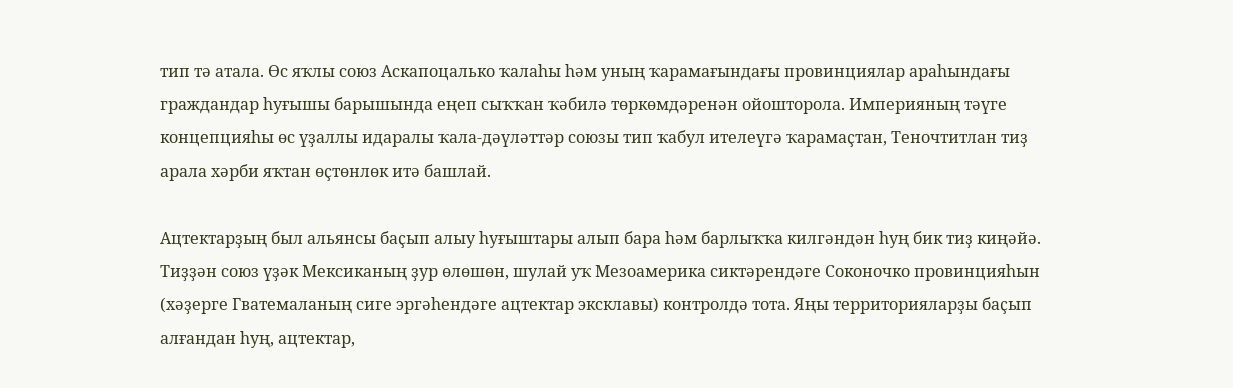тип тә атала. Өс яҡлы союз Аскапоцалько ҡалаһы һәм уның ҡарамағындағы провинциялар араһындағы граждандар һуғышы барышында еңеп сыҡҡан ҡәбилә төркөмдәренән ойошторола. Империяның тәүге концепцияһы өс үҙаллы идаралы ҡала-дәүләттәр союзы тип ҡабул ителеүгә ҡарамаҫтан, Теночтитлан тиҙ арала хәрби яҡтан өҫтөнлөк итә башлай.

Ацтектарҙың был альянсы баҫып алыу һуғыштары алып бара һәм барлыҡҡа килгәндән һуң бик тиҙ киңәйә. Тиҙҙән союз үҙәк Мексиканың ҙур өлөшөн, шулай уҡ Мезоамерика сиктәрендәге Соконочко провинцияһын (хәҙерге Гватемаланың сиге эргәһендәге ацтектар эксклавы) контролдә тота. Яңы территорияларҙы баҫып алғандан һуң, ацтектар,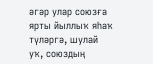әгәр улар союзға ярты йыллыҡ яһаҡ түләргә, шулай уҡ, союздың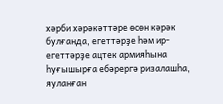хәрби хәрәкәттәре өсөн кәрәк булғанда, егеттәрҙе һәм ир-егеттәрҙе ацтек армияһына һуғышырға ебәрергә ризалашһа, яуланған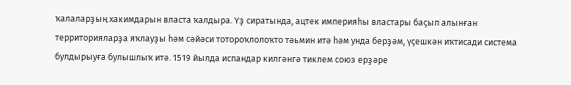ҡалаларҙың хакимдарын власта ҡалдыра. Үҙ сиратында, ацтек империяһы властары баҫып алынған территорияларҙа яҡлауҙы һәм сәйәси тотороҡлолоҡто тәьмин итә һәм унда берҙәм, үҫешкән иҡтисади система булдырыуға булышлыҡ итә. 1519 йылда испандар килгәнгә тиклем союз ерҙәре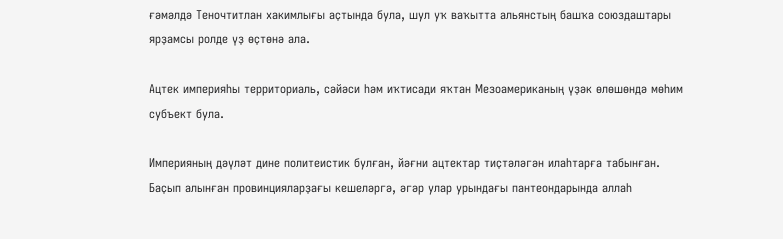ғәмәлдә Теночтитлан хакимлығы аҫтында була, шул уҡ ваҡытта альянстың башҡа союздаштары ярҙамсы ролде үҙ өҫтөнә ала.

Ацтек империяһы территориаль, сәйәси һәм иҡтисади яҡтан Мезоамериканың үҙәк өлөшөндә мөһим субъект була.

Империяның дәүләт дине политеистик булған, йәғни ацтектар тиҫтәләгән илаһтарға табынған. Баҫып алынған провинцияларҙағы кешеләргә, әгәр улар урындағы пантеондарында аллаһ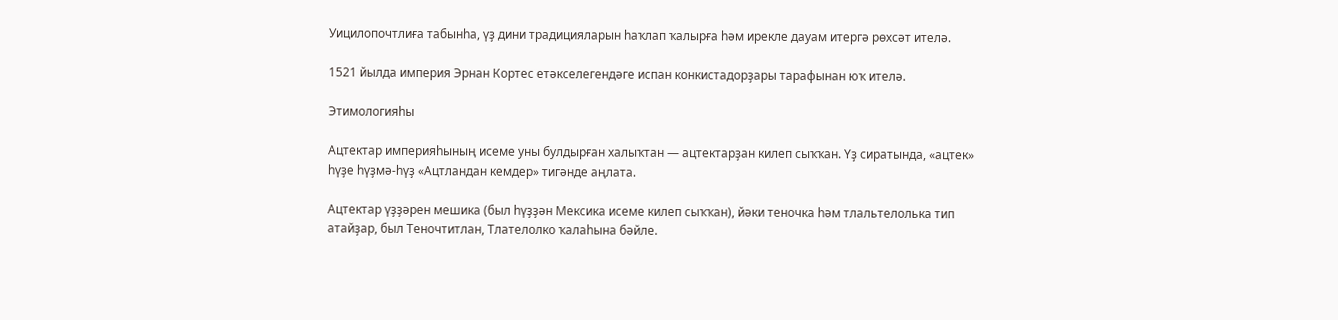Уицилопочтлиға табынһа, үҙ дини традицияларын һаҡлап ҡалырға һәм ирекле дауам итергә рөхсәт ителә.

1521 йылда империя Эрнан Кортес етәкселегендәге испан конкистадорҙары тарафынан юҡ ителә.

Этимологияһы

Ацтектар империяһының исеме уны булдырған халыҡтан — ацтектарҙан килеп сыҡҡан. Үҙ сиратында, «ацтек» һүҙе һүҙмә-һүҙ «Ацтландан кемдер» тигәнде аңлата.

Ацтектар үҙҙәрен мешика (был һүҙҙән Мексика исеме килеп сыҡҡан), йәки теночка һәм тлальтелолька тип атайҙар, был Теночтитлан, Тлателолко ҡалаһына бәйле.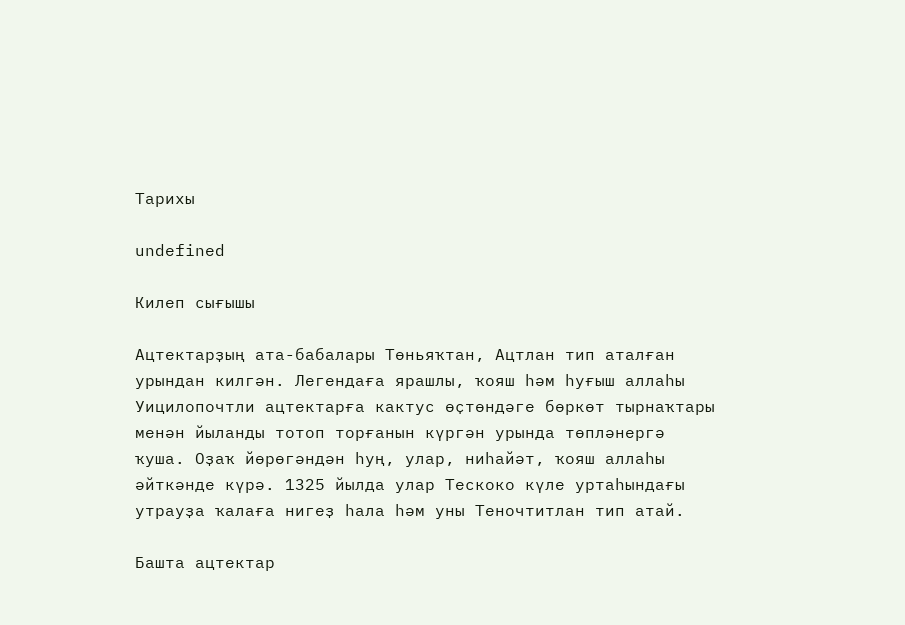Тарихы

undefined

Килеп сығышы

Ацтектарҙың ата-бабалары Төньяҡтан, Ацтлан тип аталған урындан килгән. Легендаға ярашлы, ҡояш һәм һуғыш аллаһы Уицилопочтли ацтектарға кактус өҫтөндәге бөркөт тырнаҡтары менән йыланды тотоп торғанын күргән урында төпләнергә ҡуша. Оҙаҡ йөрөгәндән һуң, улар, ниһайәт, ҡояш аллаһы әйткәнде күрә. 1325 йылда улар Тескоко күле уртаһындағы утрауҙа ҡалаға нигеҙ һала һәм уны Теночтитлан тип атай.

Башта ацтектар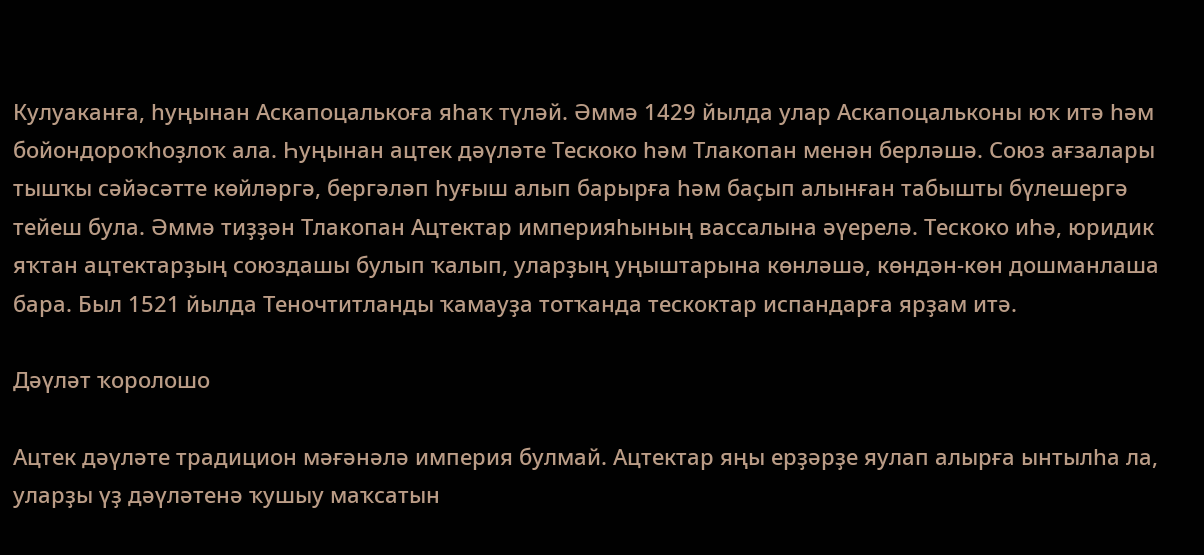Кулуаканға, һуңынан Аскапоцалькоға яһаҡ түләй. Әммә 1429 йылда улар Аскапоцальконы юҡ итә һәм бойондороҡһоҙлоҡ ала. Һуңынан ацтек дәүләте Тескоко һәм Тлакопан менән берләшә. Союз ағзалары тышҡы сәйәсәтте көйләргә, бергәләп һуғыш алып барырға һәм баҫып алынған табышты бүлешергә тейеш була. Әммә тиҙҙән Тлакопан Ацтектар империяһының вассалына әүерелә. Тескоко иһә, юридик яҡтан ацтектарҙың союздашы булып ҡалып, уларҙың уңыштарына көнләшә, көндән-көн дошманлаша бара. Был 1521 йылда Теночтитланды ҡамауҙа тотҡанда тескоктар испандарға ярҙам итә.

Дәүләт ҡоролошо

Ацтек дәүләте традицион мәғәнәлә империя булмай. Ацтектар яңы ерҙәрҙе яулап алырға ынтылһа ла, уларҙы үҙ дәүләтенә ҡушыу маҡсатын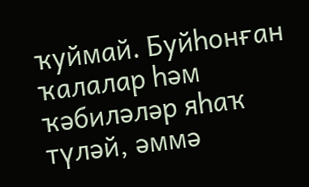ҡуймай. Буйһонған ҡалалар һәм ҡәбиләләр яһаҡ түләй, әммә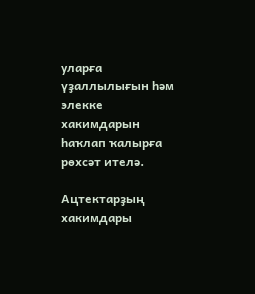уларға үҙаллылығын һәм элекке хакимдарын һаҡлап ҡалырға рөхсәт ителә.

Ацтектарҙың хакимдары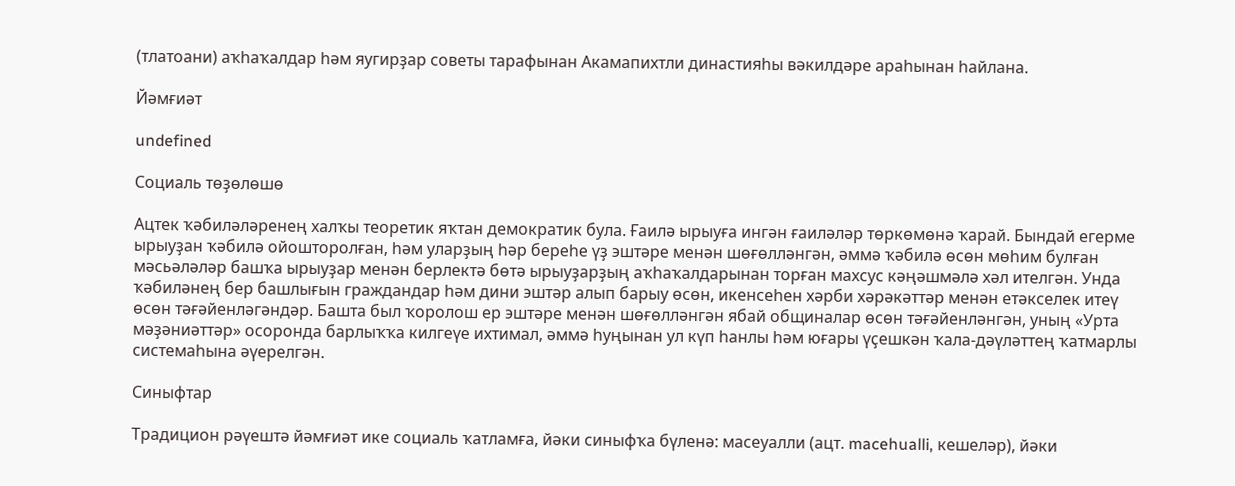(тлатоани) аҡһаҡалдар һәм яугирҙар советы тарафынан Акамапихтли династияһы вәкилдәре араһынан һайлана.

Йәмғиәт

undefined

Социаль төҙөлөшө

Ацтек ҡәбиләләренең халҡы теоретик яҡтан демократик була. Ғаилә ырыуға ингән ғаиләләр төркөмөнә ҡарай. Бындай егерме ырыуҙан ҡәбилә ойошторолған, һәм уларҙың һәр береһе үҙ эштәре менән шөғөлләнгән, әммә ҡәбилә өсөн мөһим булған мәсьәләләр башҡа ырыуҙар менән берлектә бөтә ырыуҙарҙың аҡһаҡалдарынан торған махсус кәңәшмәлә хәл ителгән. Унда ҡәбиләнең бер башлығын граждандар һәм дини эштәр алып барыу өсөн, икенсеһен хәрби хәрәкәттәр менән етәкселек итеү өсөн тәғәйенләгәндәр. Башта был ҡоролош ер эштәре менән шөғөлләнгән ябай общиналар өсөн тәғәйенләнгән, уның «Урта мәҙәниәттәр» осоронда барлыҡҡа килгеүе ихтимал, әммә һуңынан ул күп һанлы һәм юғары үҫешкән ҡала-дәүләттең ҡатмарлы системаһына әүерелгән.

Синыфтар

Традицион рәүештә йәмғиәт ике социаль ҡатламға, йәки синыфҡа бүленә: масеуалли (ацт. macehualli, кешеләр), йәки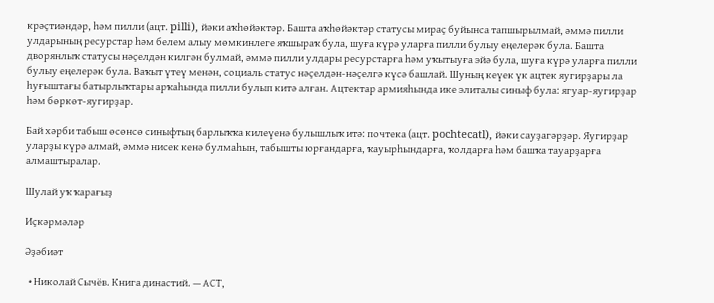крәҫтиәндәр, һәм пилли (ацт. pilli), йәки аҡһөйәктәр. Башта аҡһөйәктәр статусы мираҫ буйынса тапшырылмай, әммә пилли улдарының ресурстар һәм белем алыу мөмкинлеге яҡшыраҡ була, шуға күрә уларға пилли булыу еңелерәк була. Башта дворянлыҡ статусы нәҫелдән килгән булмай, әммә пилли улдары ресурстарға һәм уҡытыуға эйә була, шуға күрә уларға пилли булыу еңелерәк була. Ваҡыт үтеү менән, социаль статус нәҫелдән-нәҫелгә күсә башлай. Шуның кеүек үк ацтек яугирҙары ла һуғыштағы батырлыҡтары арҡаһында пилли булып китә алған. Ацтектар армияһында ике элиталы синыф була: ягуар-яугирҙар һәм бөркөт-яугирҙар.

Бай хәрби табыш өсөнсө синыфтың барлыҡҡа килеүенә булышлыҡ итә: почтека (ацт. pochtecatl), йәки сауҙагәрҙәр. Яугирҙар уларҙы күрә алмай, әммә нисек кенә булмаһын, табышты юрғандарға, ҡауырһындарға, ҡолдарға һәм башҡа тауарҙарға алмаштыралар.

Шулай уҡ ҡарағыҙ

Иҫкәрмәләр

Әҙәбиәт

  • Николай Сычёв. Книга династий. — АСТ,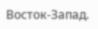Восток-Запад.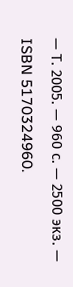— Т. 2005. — 960 с. — 2500 экз. — ISBN 5170324960.